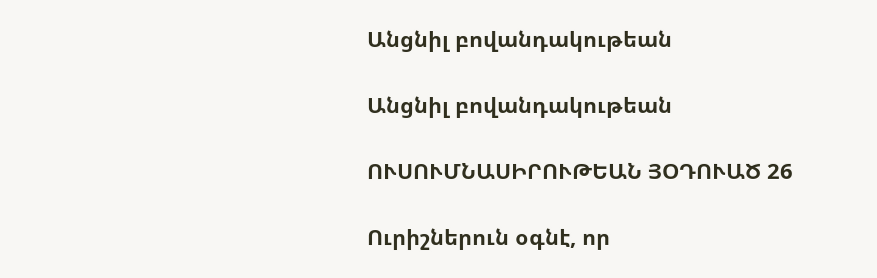Անցնիլ բովանդակութեան

Անցնիլ բովանդակութեան

ՈՒՍՈՒՄՆԱՍԻՐՈՒԹԵԱՆ ՅՕԴՈՒԱԾ 26

Ուրիշներուն օգնէ, որ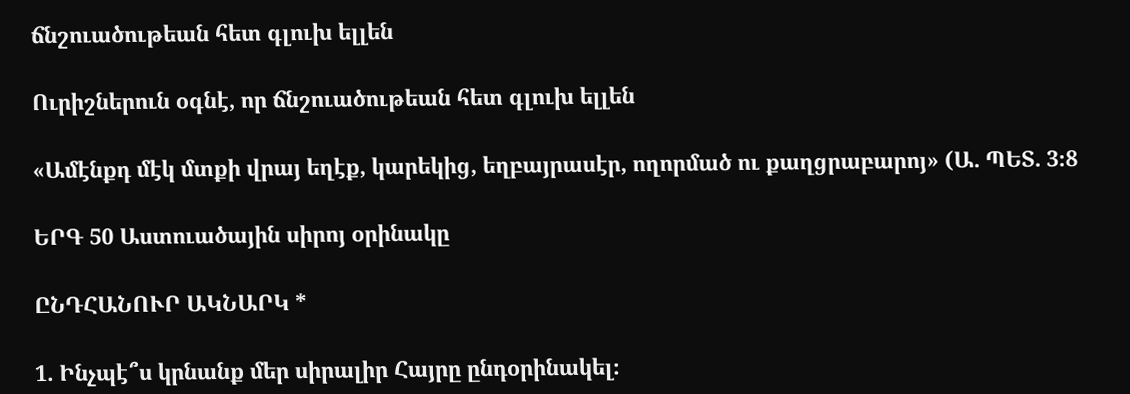ճնշուածութեան հետ գլուխ ելլեն

Ուրիշներուն օգնէ, որ ճնշուածութեան հետ գլուխ ելլեն

«Ամէնքդ մէկ մտքի վրայ եղէք, կարեկից, եղբայրասէր, ողորմած ու քաղցրաբարոյ» (Ա. ՊԵՏ. 3։8

ԵՐԳ 50 Աստուածային սիրոյ օրինակը

ԸՆԴՀԱՆՈՒՐ ԱԿՆԱՐԿ *

1. Ինչպէ՞ս կրնանք մեր սիրալիր Հայրը ընդօրինակել։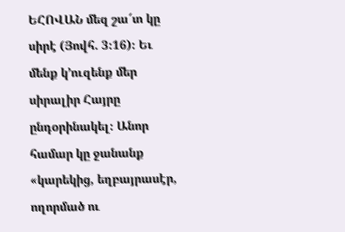ԵՀՈՎԱՆ մեզ շա՜տ կը սիրէ (Յովհ. 3։16)։ Եւ մենք կ’ուզենք մեր սիրալիր Հայրը ընդօրինակել։ Անոր համար կը ջանանք «կարեկից, եղբայրասէր, ողորմած ու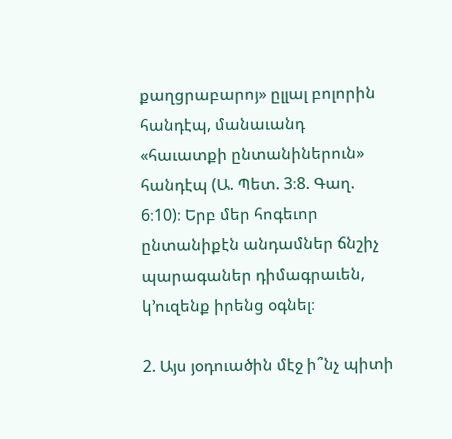քաղցրաբարոյ» ըլլալ բոլորին հանդէպ, մանաւանդ «հաւատքի ընտանիներուն» հանդէպ (Ա. Պետ. 3։8. Գաղ. 6։10)։ Երբ մեր հոգեւոր ընտանիքէն անդամներ ճնշիչ պարագաներ դիմագրաւեն, կ’ուզենք իրենց օգնել։

2. Այս յօդուածին մէջ ի՞նչ պիտի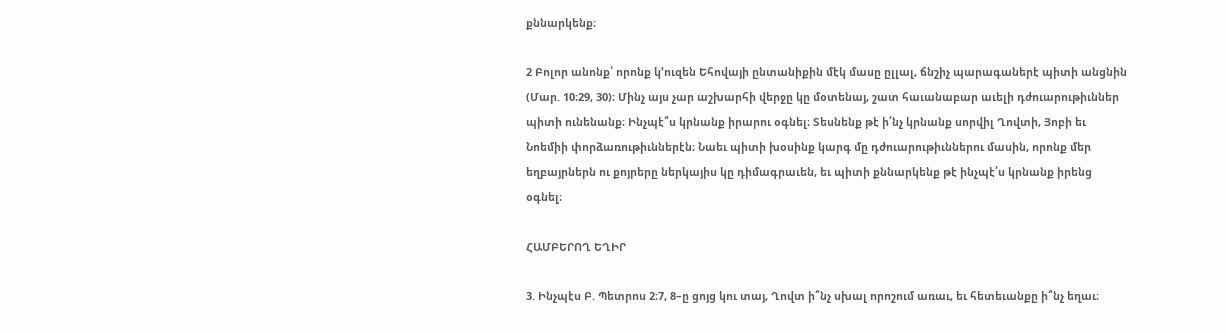քննարկենք։

2 Բոլոր անոնք՝ որոնք կ’ուզեն Եհովայի ընտանիքին մէկ մասը ըլլալ, ճնշիչ պարագաներէ պիտի անցնին (Մար. 10։29, 30)։ Մինչ այս չար աշխարհի վերջը կը մօտենայ, շատ հաւանաբար աւելի դժուարութիւններ պիտի ունենանք։ Ինչպէ՞ս կրնանք իրարու օգնել։ Տեսնենք թէ ի՛նչ կրնանք սորվիլ Ղովտի, Յոբի եւ Նոեմիի փորձառութիւններէն։ Նաեւ պիտի խօսինք կարգ մը դժուարութիւններու մասին, որոնք մեր եղբայրներն ու քոյրերը ներկայիս կը դիմագրաւեն, եւ պիտի քննարկենք թէ ինչպէ՛ս կրնանք իրենց օգնել։

ՀԱՄԲԵՐՈՂ ԵՂԻՐ

3. Ինչպէս Բ. Պետրոս 2։7, 8–ը ցոյց կու տայ, Ղովտ ի՞նչ սխալ որոշում առաւ, եւ հետեւանքը ի՞նչ եղաւ։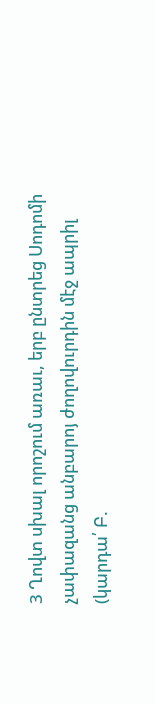3 Ղովտ սխալ որոշում առաւ, երբ ընտրեց Սոդոմի չափազանց անբարոյ ժողովուրդին մէջ ապրիլ (կարդա՛ Բ.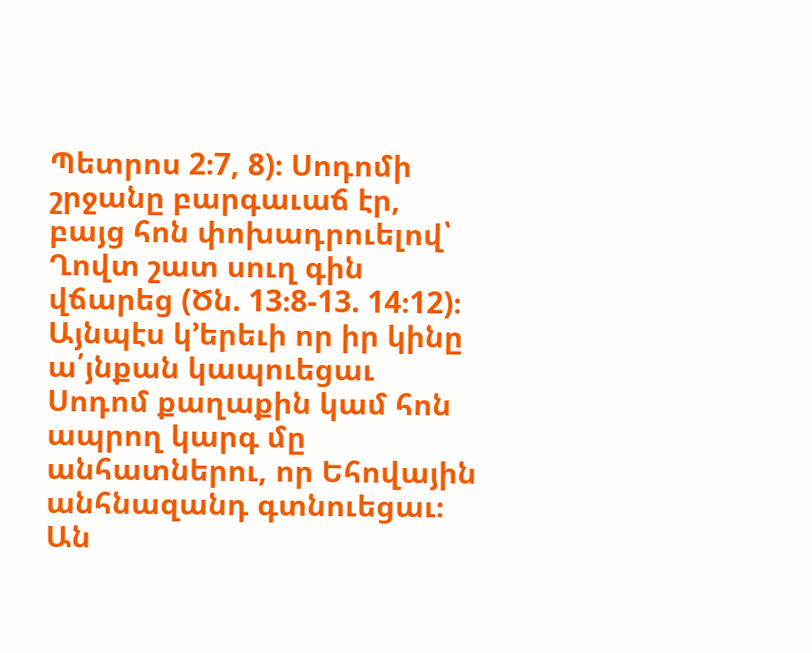Պետրոս 2։7, 8)։ Սոդոմի շրջանը բարգաւաճ էր, բայց հոն փոխադրուելով՝ Ղովտ շատ սուղ գին վճարեց (Ծն. 13։8-13. 14։12)։ Այնպէս կ’երեւի որ իր կինը ա՛յնքան կապուեցաւ Սոդոմ քաղաքին կամ հոն ապրող կարգ մը անհատներու, որ Եհովային անհնազանդ գտնուեցաւ։ Ան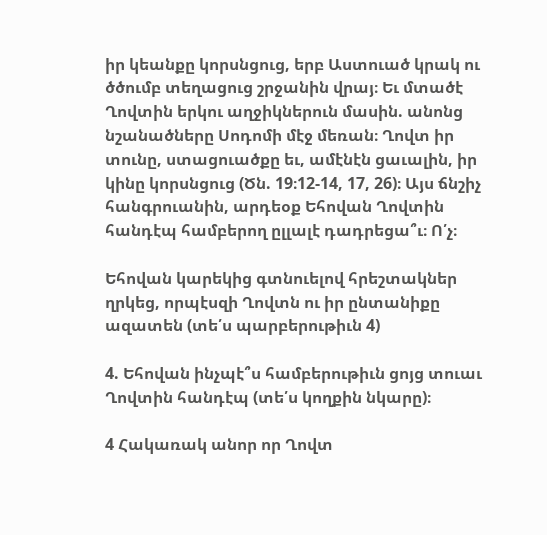իր կեանքը կորսնցուց, երբ Աստուած կրակ ու ծծումբ տեղացուց շրջանին վրայ։ Եւ մտածէ Ղովտին երկու աղջիկներուն մասին. անոնց նշանածները Սոդոմի մէջ մեռան։ Ղովտ իր տունը, ստացուածքը եւ, ամէնէն ցաւալին, իր կինը կորսնցուց (Ծն. 19։12-14, 17, 26)։ Այս ճնշիչ հանգրուանին, արդեօք Եհովան Ղովտին հանդէպ համբերող ըլլալէ դադրեցա՞ւ։ Ո՛չ։

Եհովան կարեկից գտնուելով հրեշտակներ ղրկեց, որպէսզի Ղովտն ու իր ընտանիքը ազատեն (տե՛ս պարբերութիւն 4)

4. Եհովան ինչպէ՞ս համբերութիւն ցոյց տուաւ Ղովտին հանդէպ (տե՛ս կողքին նկարը)։

4 Հակառակ անոր որ Ղովտ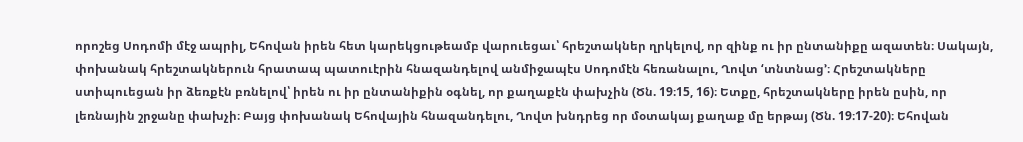որոշեց Սոդոմի մէջ ապրիլ, Եհովան իրեն հետ կարեկցութեամբ վարուեցաւ՝ հրեշտակներ ղրկելով, որ զինք ու իր ընտանիքը ազատեն։ Սակայն, փոխանակ հրեշտակներուն հրատապ պատուէրին հնազանդելով անմիջապէս Սոդոմէն հեռանալու, Ղովտ ‘տնտնաց’։ Հրեշտակները ստիպուեցան իր ձեռքէն բռնելով՝ իրեն ու իր ընտանիքին օգնել, որ քաղաքէն փախչին (Ծն. 19։15, 16)։ Ետքը, հրեշտակները իրեն ըսին, որ լեռնային շրջանը փախչի։ Բայց փոխանակ Եհովային հնազանդելու, Ղովտ խնդրեց որ մօտակայ քաղաք մը երթայ (Ծն. 19։17-20)։ Եհովան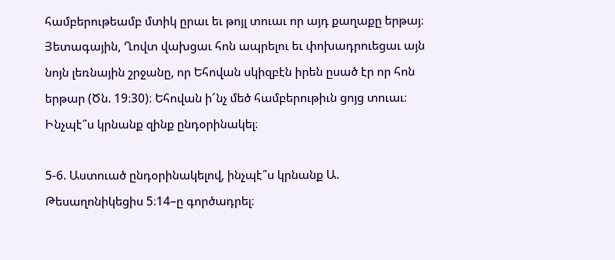համբերութեամբ մտիկ ըրաւ եւ թոյլ տուաւ որ այդ քաղաքը երթայ։ Յետագային, Ղովտ վախցաւ հոն ապրելու եւ փոխադրուեցաւ այն նոյն լեռնային շրջանը, որ Եհովան սկիզբէն իրեն ըսած էր որ հոն երթար (Ծն. 19։30)։ Եհովան ի՜նչ մեծ համբերութիւն ցոյց տուաւ։ Ինչպէ՞ս կրնանք զինք ընդօրինակել։

5-6. Աստուած ընդօրինակելով, ինչպէ՞ս կրնանք Ա. Թեսաղոնիկեցիս 5։14–ը գործադրել։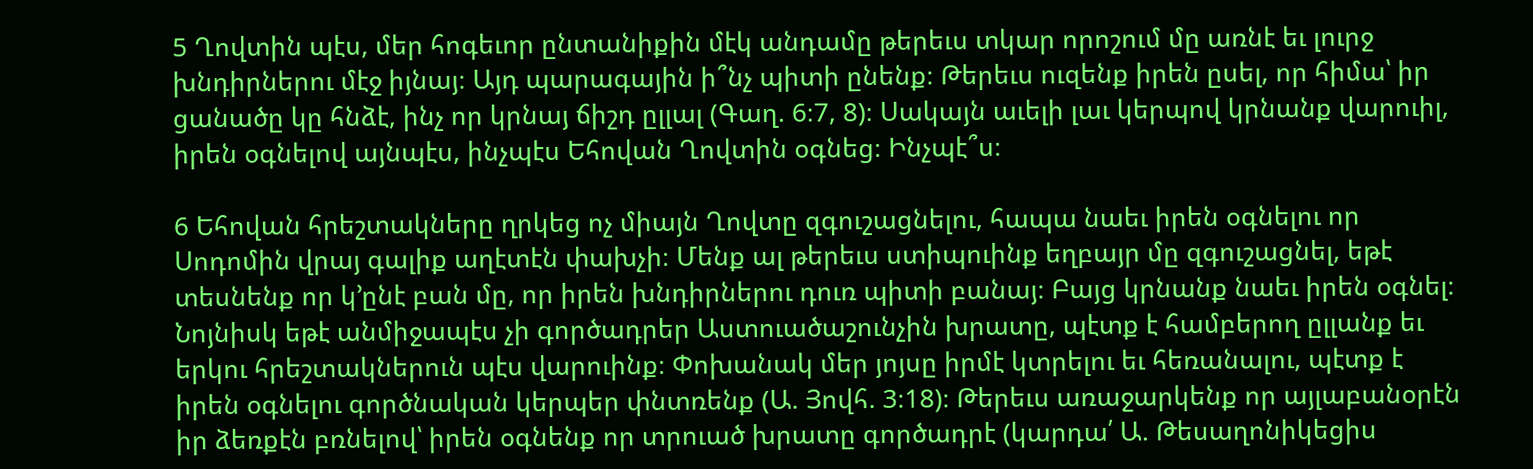5 Ղովտին պէս, մեր հոգեւոր ընտանիքին մէկ անդամը թերեւս տկար որոշում մը առնէ եւ լուրջ խնդիրներու մէջ իյնայ։ Այդ պարագային ի՞նչ պիտի ընենք։ Թերեւս ուզենք իրեն ըսել, որ հիմա՝ իր ցանածը կը հնձէ, ինչ որ կրնայ ճիշդ ըլլալ (Գաղ. 6։7, 8)։ Սակայն աւելի լաւ կերպով կրնանք վարուիլ, իրեն օգնելով այնպէս, ինչպէս Եհովան Ղովտին օգնեց։ Ինչպէ՞ս։

6 Եհովան հրեշտակները ղրկեց ոչ միայն Ղովտը զգուշացնելու, հապա նաեւ իրեն օգնելու որ Սոդոմին վրայ գալիք աղէտէն փախչի։ Մենք ալ թերեւս ստիպուինք եղբայր մը զգուշացնել, եթէ տեսնենք որ կ’ընէ բան մը, որ իրեն խնդիրներու դուռ պիտի բանայ։ Բայց կրնանք նաեւ իրեն օգնել։ Նոյնիսկ եթէ անմիջապէս չի գործադրեր Աստուածաշունչին խրատը, պէտք է համբերող ըլլանք եւ երկու հրեշտակներուն պէս վարուինք։ Փոխանակ մեր յոյսը իրմէ կտրելու եւ հեռանալու, պէտք է իրեն օգնելու գործնական կերպեր փնտռենք (Ա. Յովհ. 3։18)։ Թերեւս առաջարկենք որ այլաբանօրէն իր ձեռքէն բռնելով՝ իրեն օգնենք որ տրուած խրատը գործադրէ (կարդա՛ Ա. Թեսաղոնիկեցիս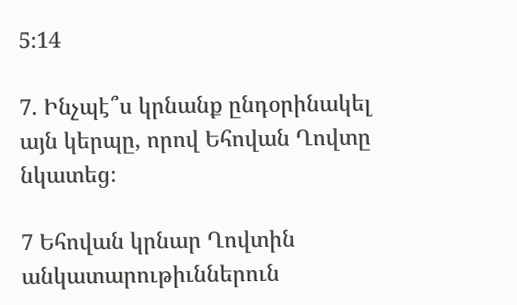5։14

7. Ինչպէ՞ս կրնանք ընդօրինակել այն կերպը, որով Եհովան Ղովտը նկատեց։

7 Եհովան կրնար Ղովտին անկատարութիւններուն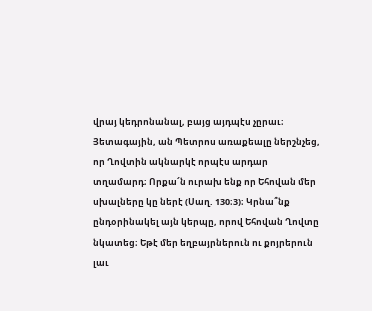վրայ կեդրոնանալ, բայց այդպէս չըրաւ։ Յետագային, ան Պետրոս առաքեալը ներշնչեց, որ Ղովտին ակնարկէ որպէս արդար տղամարդ։ Որքա՜ն ուրախ ենք որ Եհովան մեր սխալները կը ներէ (Սաղ. 130։3)։ Կրնա՞նք ընդօրինակել այն կերպը, որով Եհովան Ղովտը նկատեց։ Եթէ մեր եղբայրներուն ու քոյրերուն լաւ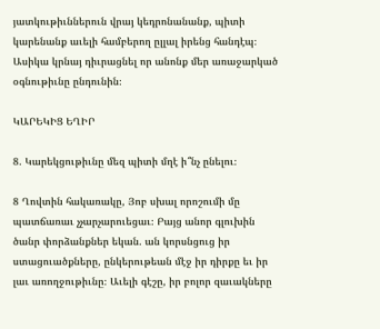յատկութիւններուն վրայ կեդրոնանանք, պիտի կարենանք աւելի համբերող ըլլալ իրենց հանդէպ։ Ասիկա կրնայ դիւրացնել որ անոնք մեր առաջարկած օգնութիւնը ընդունին։

ԿԱՐԵԿԻՑ ԵՂԻՐ

8. Կարեկցութիւնը մեզ պիտի մղէ ի՞նչ ընելու։

8 Ղովտին հակառակը, Յոբ սխալ որոշումի մը պատճառաւ չչարչարուեցաւ։ Բայց անոր գլուխին ծանր փորձանքներ եկան. ան կորսնցուց իր ստացուածքները, ընկերութեան մէջ իր դիրքը եւ իր լաւ առողջութիւնը։ Աւելի գէշը, իր բոլոր զաւակները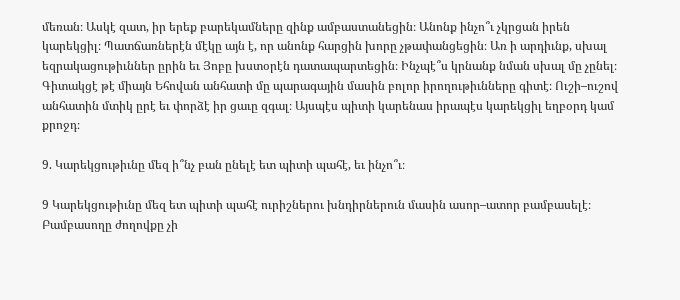մեռան։ Ասկէ զատ, իր երեք բարեկամները զինք ամբաստանեցին։ Անոնք ինչո՞ւ չկրցան իրեն կարեկցիլ։ Պատճառներէն մէկը այն է, որ անոնք հարցին խորը չթափանցեցին։ Առ ի արդիւնք, սխալ եզրակացութիւններ ըրին եւ Յոբը խստօրէն դատապարտեցին։ Ինչպէ՞ս կրնանք նման սխալ մը չընել։ Գիտակցէ թէ միայն Եհովան անհատի մը պարագային մասին բոլոր իրողութիւնները գիտէ։ Ուշի–ուշով անհատին մտիկ ըրէ եւ փորձէ իր ցաւը զգալ։ Այսպէս պիտի կարենաս իրապէս կարեկցիլ եղբօրդ կամ քրոջդ։

9. Կարեկցութիւնը մեզ ի՞նչ բան ընելէ ետ պիտի պահէ, եւ ինչո՞ւ։

9 Կարեկցութիւնը մեզ ետ պիտի պահէ ուրիշներու խնդիրներուն մասին ասոր–ատոր բամբասելէ։ Բամբասողը ժողովքը չի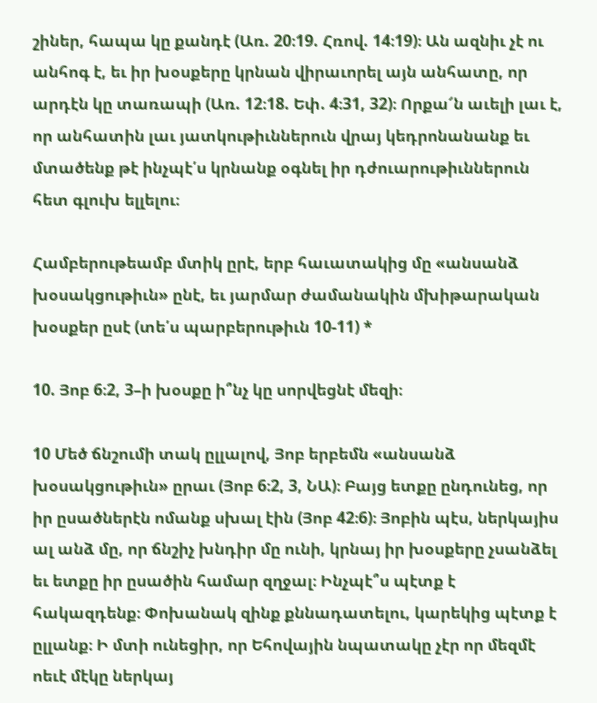շիներ, հապա կը քանդէ (Առ. 20։19. Հռով. 14։19)։ Ան ազնիւ չէ ու անհոգ է, եւ իր խօսքերը կրնան վիրաւորել այն անհատը, որ արդէն կը տառապի (Առ. 12։18. Եփ. 4։31, 32)։ Որքա՜ն աւելի լաւ է, որ անհատին լաւ յատկութիւններուն վրայ կեդրոնանանք եւ մտածենք թէ ինչպէ՛ս կրնանք օգնել իր դժուարութիւններուն հետ գլուխ ելլելու։

Համբերութեամբ մտիկ ըրէ, երբ հաւատակից մը «անսանձ խօսակցութիւն» ընէ, եւ յարմար ժամանակին մխիթարական խօսքեր ըսէ (տե՛ս պարբերութիւն 10-11) *

10. Յոբ 6։2, 3–ի խօսքը ի՞նչ կը սորվեցնէ մեզի։

10 Մեծ ճնշումի տակ ըլլալով, Յոբ երբեմն «անսանձ խօսակցութիւն» ըրաւ (Յոբ 6։2, 3, ՆԱ)։ Բայց ետքը ընդունեց, որ իր ըսածներէն ոմանք սխալ էին (Յոբ 42։6)։ Յոբին պէս, ներկայիս ալ անձ մը, որ ճնշիչ խնդիր մը ունի, կրնայ իր խօսքերը չսանձել եւ ետքը իր ըսածին համար զղջալ։ Ինչպէ՞ս պէտք է հակազդենք։ Փոխանակ զինք քննադատելու, կարեկից պէտք է ըլլանք։ Ի մտի ունեցիր, որ Եհովային նպատակը չէր որ մեզմէ ոեւէ մէկը ներկայ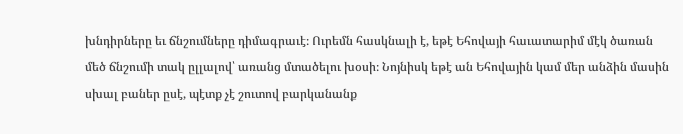խնդիրները եւ ճնշումները դիմագրաւէ։ Ուրեմն հասկնալի է, եթէ Եհովայի հաւատարիմ մէկ ծառան մեծ ճնշումի տակ ըլլալով՝ առանց մտածելու խօսի։ Նոյնիսկ եթէ ան Եհովային կամ մեր անձին մասին սխալ բաներ ըսէ, պէտք չէ շուտով բարկանանք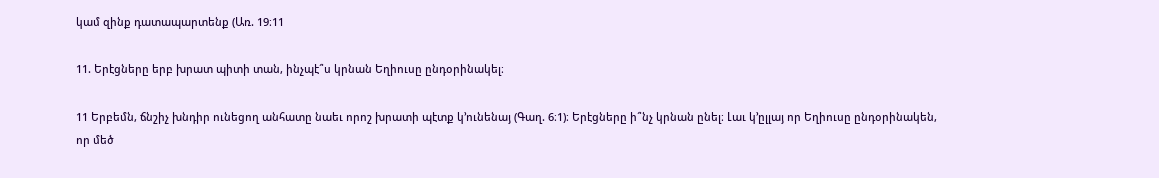կամ զինք դատապարտենք (Առ. 19։11

11. Երէցները երբ խրատ պիտի տան, ինչպէ՞ս կրնան Եղիուսը ընդօրինակել։

11 Երբեմն, ճնշիչ խնդիր ունեցող անհատը նաեւ որոշ խրատի պէտք կ’ունենայ (Գաղ. 6։1)։ Երէցները ի՞նչ կրնան ընել։ Լաւ կ’ըլլայ որ Եղիուսը ընդօրինակեն, որ մեծ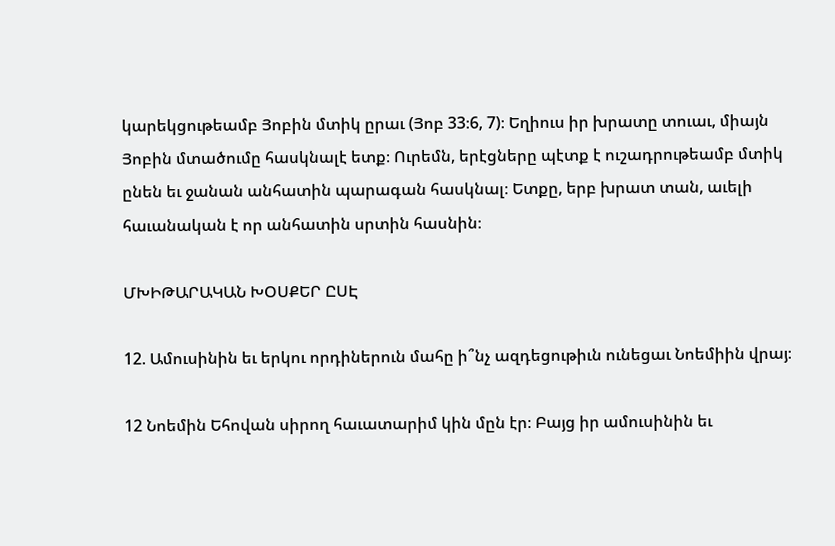կարեկցութեամբ Յոբին մտիկ ըրաւ (Յոբ 33։6, 7)։ Եղիուս իր խրատը տուաւ, միայն Յոբին մտածումը հասկնալէ ետք։ Ուրեմն, երէցները պէտք է ուշադրութեամբ մտիկ ընեն եւ ջանան անհատին պարագան հասկնալ։ Ետքը, երբ խրատ տան, աւելի հաւանական է որ անհատին սրտին հասնին։

ՄԽԻԹԱՐԱԿԱՆ ԽՕՍՔԵՐ ԸՍԷ

12. Ամուսինին եւ երկու որդիներուն մահը ի՞նչ ազդեցութիւն ունեցաւ Նոեմիին վրայ։

12 Նոեմին Եհովան սիրող հաւատարիմ կին մըն էր։ Բայց իր ամուսինին եւ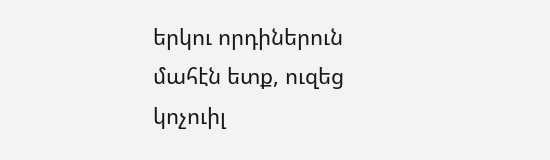երկու որդիներուն մահէն ետք, ուզեց կոչուիլ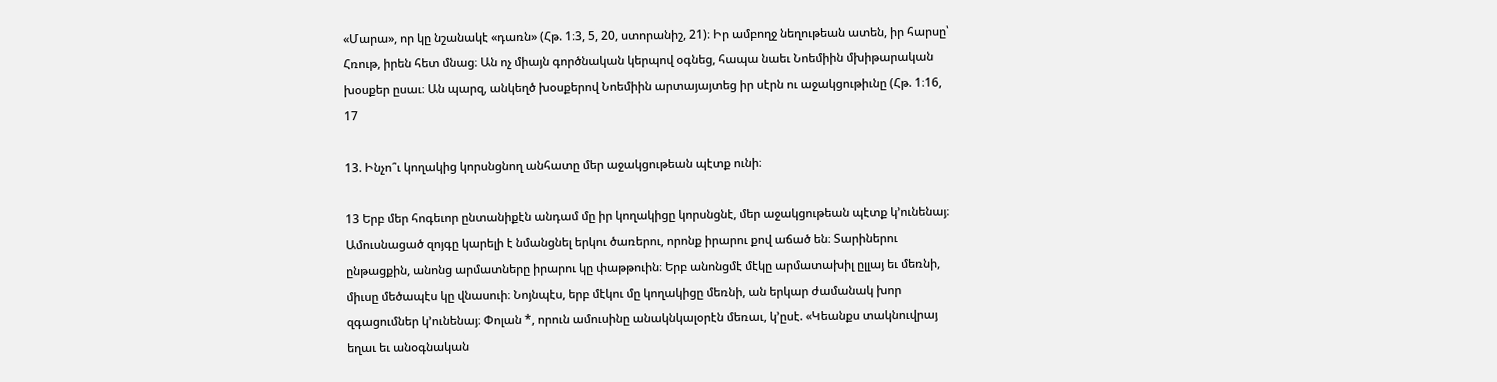«Մարա», որ կը նշանակէ «դառն» (Հթ. 1։3, 5, 20, ստորանիշ, 21)։ Իր ամբողջ նեղութեան ատեն, իր հարսը՝ Հռութ, իրեն հետ մնաց։ Ան ոչ միայն գործնական կերպով օգնեց, հապա նաեւ Նոեմիին մխիթարական խօսքեր ըսաւ։ Ան պարզ, անկեղծ խօսքերով Նոեմիին արտայայտեց իր սէրն ու աջակցութիւնը (Հթ. 1։16, 17

13. Ինչո՞ւ կողակից կորսնցնող անհատը մեր աջակցութեան պէտք ունի։

13 Երբ մեր հոգեւոր ընտանիքէն անդամ մը իր կողակիցը կորսնցնէ, մեր աջակցութեան պէտք կ’ունենայ։ Ամուսնացած զոյգը կարելի է նմանցնել երկու ծառերու, որոնք իրարու քով աճած են։ Տարիներու ընթացքին, անոնց արմատները իրարու կը փաթթուին։ Երբ անոնցմէ մէկը արմատախիլ ըլլայ եւ մեռնի, միւսը մեծապէս կը վնասուի։ Նոյնպէս, երբ մէկու մը կողակիցը մեռնի, ան երկար ժամանակ խոր զգացումներ կ’ունենայ։ Փոլան *, որուն ամուսինը անակնկալօրէն մեռաւ, կ’ըսէ. «Կեանքս տակնուվրայ եղաւ եւ անօգնական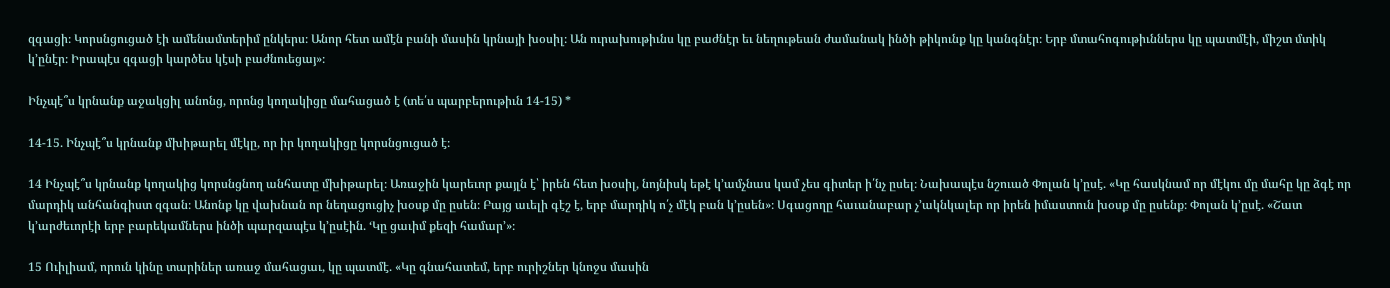զգացի։ Կորսնցուցած էի ամենամտերիմ ընկերս։ Անոր հետ ամէն բանի մասին կրնայի խօսիլ։ Ան ուրախութիւնս կը բաժնէր եւ նեղութեան ժամանակ ինծի թիկունք կը կանգնէր։ Երբ մտահոգութիւններս կը պատմէի, միշտ մտիկ կ’ընէր։ Իրապէս զգացի կարծես կէսի բաժնուեցայ»։

Ինչպէ՞ս կրնանք աջակցիլ անոնց, որոնց կողակիցը մահացած է (տե՛ս պարբերութիւն 14-15) *

14-15. Ինչպէ՞ս կրնանք մխիթարել մէկը, որ իր կողակիցը կորսնցուցած է։

14 Ինչպէ՞ս կրնանք կողակից կորսնցնող անհատը մխիթարել։ Առաջին կարեւոր քայլն է՝ իրեն հետ խօսիլ, նոյնիսկ եթէ կ’ամչնաս կամ չես գիտեր ի՛նչ ըսել։ Նախապէս նշուած Փոլան կ’ըսէ. «Կը հասկնամ որ մէկու մը մահը կը ձգէ որ մարդիկ անհանգիստ զգան։ Անոնք կը վախնան որ նեղացուցիչ խօսք մը ըսեն։ Բայց աւելի գէշ է, երբ մարդիկ ո՛չ մէկ բան կ’ըսեն»։ Սգացողը հաւանաբար չ’ակնկալեր որ իրեն իմաստուն խօսք մը ըսենք։ Փոլան կ’ըսէ. «Շատ կ’արժեւորէի երբ բարեկամներս ինծի պարզապէս կ’ըսէին. ‘Կը ցաւիմ քեզի համար’»։

15 Ուիլիամ, որուն կինը տարիներ առաջ մահացաւ, կը պատմէ. «Կը գնահատեմ, երբ ուրիշներ կնոջս մասին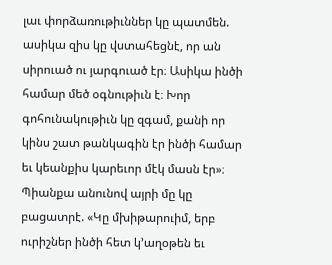լաւ փորձառութիւններ կը պատմեն. ասիկա զիս կը վստահեցնէ, որ ան սիրուած ու յարգուած էր։ Ասիկա ինծի համար մեծ օգնութիւն է։ Խոր գոհունակութիւն կը զգամ, քանի որ կինս շատ թանկագին էր ինծի համար եւ կեանքիս կարեւոր մէկ մասն էր»։ Պիանքա անունով այրի մը կը բացատրէ. «Կը մխիթարուիմ, երբ ուրիշներ ինծի հետ կ’աղօթեն եւ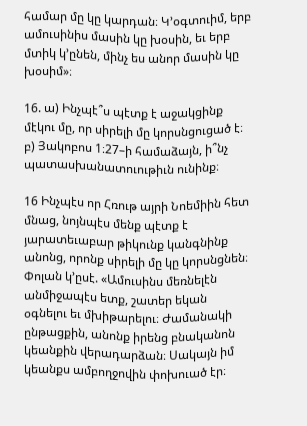համար մը կը կարդան։ Կ’օգտուիմ, երբ ամուսինիս մասին կը խօսին, եւ երբ մտիկ կ’ընեն, մինչ ես անոր մասին կը խօսիմ»։

16. ա) Ինչպէ՞ս պէտք է աջակցինք մէկու մը, որ սիրելի մը կորսնցուցած է։ բ) Յակոբոս 1։27–ի համաձայն, ի՞նչ պատասխանատուութիւն ունինք։

16 Ինչպէս որ Հռութ այրի Նոեմիին հետ մնաց, նոյնպէս մենք պէտք է յարատեւաբար թիկունք կանգնինք անոնց, որոնք սիրելի մը կը կորսնցնեն։ Փոլան կ’ըսէ. «Ամուսինս մեռնելէն անմիջապէս ետք, շատեր եկան օգնելու եւ մխիթարելու։ Ժամանակի ընթացքին, անոնք իրենց բնականոն կեանքին վերադարձան։ Սակայն իմ կեանքս ամբողջովին փոխուած էր։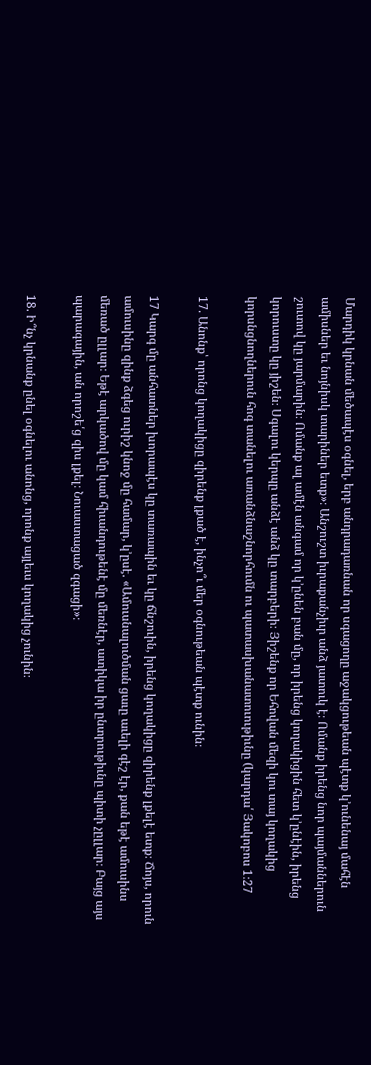Մարդիկ կրնան մեծապէս օգնել, երբ անդրադառնան որ սգացողը աջակցութեան պէտք կ’ունենայ մահէն ամիսներ եւ նոյնիսկ տարիներ ետք»։ Անշուշտ իւրաքանչիւր անձ յատուկ է։ Ոմանք իրենց նոր պայմաններուն շուտով կը յարմարին։ Ոմանք ալ ամէն անգամ որ կ’ընեն բան մը, որ իրենց կողակիցին հետ կ’ընէին, իրենց կորուստը կը յիշեն։ Սգալու կերպը անձէ անձ կը տարբերի։ Յիշենք որ Եհովան մեզի կու տայ կողակից կորսնցնողներուն հոգ տանելու առանձնաշնորհումն ու պատասխանատուութիւնը (կարդա՛ Յակոբոս 1։27

17. Անոնք՝ որոնց կողակիցը զիրենք լքած է, ինչո՞ւ մեր օգնութեան պէտք ունին։

17 Կարգ մը անհատներ խորապէս կը տառապին եւ կը ճնշուին, իրենց կողակիցը զիրենք լքելէ ետք։ Ճոյս, որուն ամուսինը զինք ձգեց ուրիշ կնոջ մը համար, կ’ըսէ. «Ամուսնալուծման ցաւը աւելի գէշ էր, քան եթէ ամուսինս մեռած ըլլար։ Եթէ արկածով մը կամ հիւանդութենէ մը մեռնէր, ատիկա իր ընտրութիւնը պիտի չըլլար։ Բայց այս պարագային, ան որոշե՛ց զիս լքել։ Նուաստացած զգացի»։

18. Ի՞նչ կրնանք ընել օգնելու անոնց, որոնք այլեւս կողակից չունին։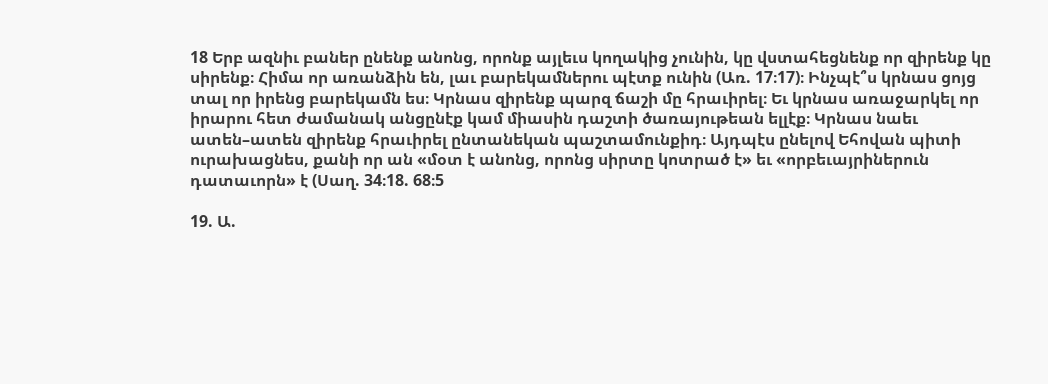18 Երբ ազնիւ բաներ ընենք անոնց, որոնք այլեւս կողակից չունին, կը վստահեցնենք որ զիրենք կը սիրենք։ Հիմա որ առանձին են, լաւ բարեկամներու պէտք ունին (Առ. 17։17)։ Ինչպէ՞ս կրնաս ցոյց տալ որ իրենց բարեկամն ես։ Կրնաս զիրենք պարզ ճաշի մը հրաւիրել։ Եւ կրնաս առաջարկել որ իրարու հետ ժամանակ անցընէք կամ միասին դաշտի ծառայութեան ելլէք։ Կրնաս նաեւ ատեն–ատեն զիրենք հրաւիրել ընտանեկան պաշտամունքիդ։ Այդպէս ընելով Եհովան պիտի ուրախացնես, քանի որ ան «մօտ է անոնց, որոնց սիրտը կոտրած է» եւ «որբեւայրիներուն դատաւորն» է (Սաղ. 34։18. 68։5

19. Ա.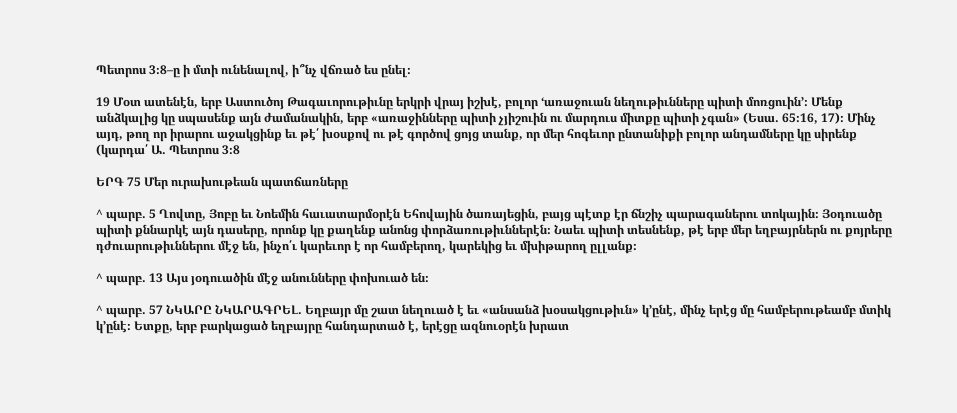Պետրոս 3։8–ը ի մտի ունենալով, ի՞նչ վճռած ես ընել։

19 Մօտ ատենէն, երբ Աստուծոյ Թագաւորութիւնը երկրի վրայ իշխէ, բոլոր ‘առաջուան նեղութիւնները պիտի մոռցուին’։ Մենք անձկալից կը սպասենք այն ժամանակին, երբ «առաջինները պիտի չյիշուին ու մարդուս միտքը պիտի չգան» (Եսա. 65։16, 17)։ Մինչ այդ, թող որ իրարու աջակցինք եւ թէ՛ խօսքով ու թէ գործով ցոյց տանք, որ մեր հոգեւոր ընտանիքի բոլոր անդամները կը սիրենք (կարդա՛ Ա. Պետրոս 3։8

ԵՐԳ 75 Մեր ուրախութեան պատճառները

^ պարբ. 5 Ղովտը, Յոբը եւ Նոեմին հաւատարմօրէն Եհովային ծառայեցին, բայց պէտք էր ճնշիչ պարագաներու տոկային։ Յօդուածը պիտի քննարկէ այն դասերը, որոնք կը քաղենք անոնց փորձառութիւններէն։ Նաեւ պիտի տեսնենք, թէ երբ մեր եղբայրներն ու քոյրերը դժուարութիւններու մէջ են, ինչո՛ւ կարեւոր է որ համբերող, կարեկից եւ մխիթարող ըլլանք։

^ պարբ. 13 Այս յօդուածին մէջ անունները փոխուած են։

^ պարբ. 57 ՆԿԱՐԸ ՆԿԱՐԱԳՐԵԼ. Եղբայր մը շատ նեղուած է եւ «անսանձ խօսակցութիւն» կ’ընէ, մինչ երէց մը համբերութեամբ մտիկ կ’ընէ։ Ետքը, երբ բարկացած եղբայրը հանդարտած է, երէցը ազնուօրէն խրատ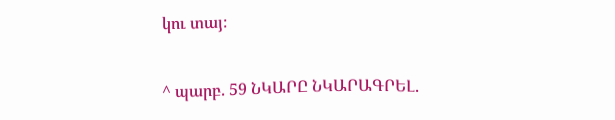կու տայ։

^ պարբ. 59 ՆԿԱՐԸ ՆԿԱՐԱԳՐԵԼ.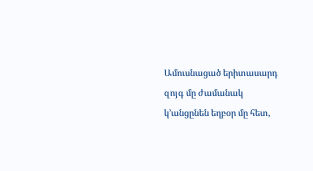Ամուսնացած երիտասարդ զոյգ մը ժամանակ կ’անցընեն եղբօր մը հետ,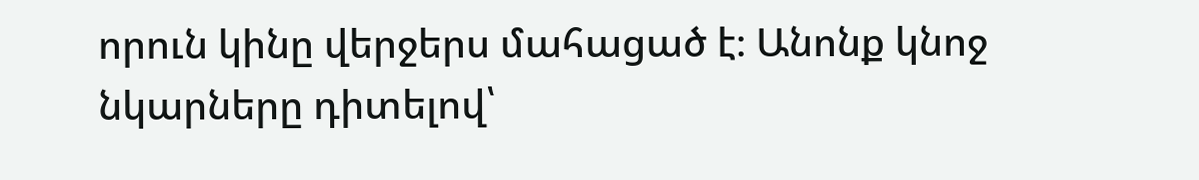որուն կինը վերջերս մահացած է։ Անոնք կնոջ նկարները դիտելով՝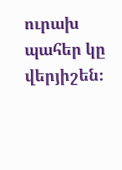ուրախ պահեր կը վերյիշեն։